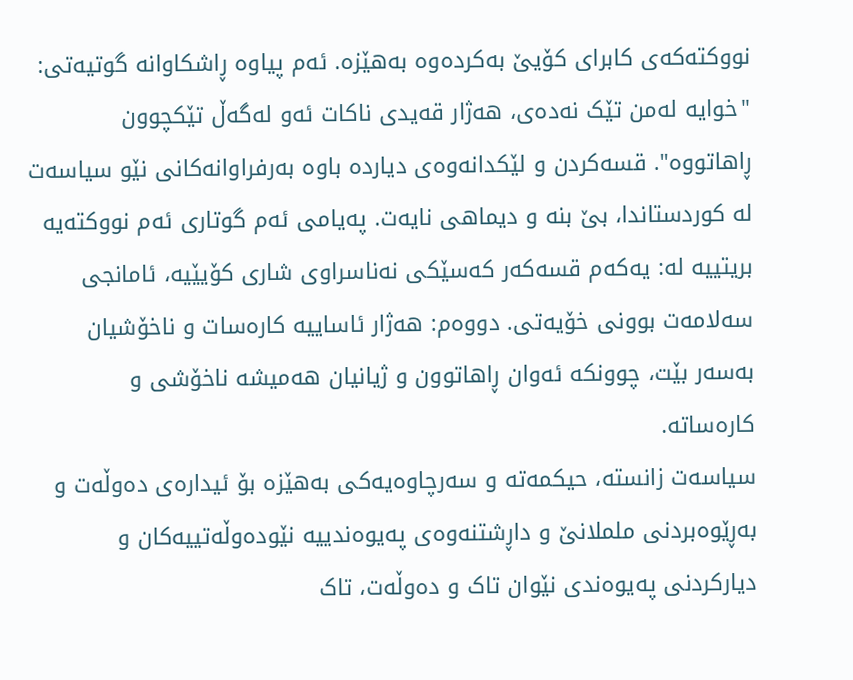نووکتەکەی کابرای کۆیێ بەکردەوە بەهێزە. ئەم پیاوە ڕاشکاوانە گوتیەتی: "خوایە لەمن تێک نەدەی، هەژار قەیدی ناکات ئەو لەگەڵ تێکچوون ڕاهاتووە". قسەکردن و لێکدانەوەی دیاردە باوە بەرفراوانەکانی نێو سیاسەت لە کوردستاندا، بێ بنە و دیماهی نایەت. پەیامی ئەم گوتاری ئەم نووکتەیە بریتییە لە: یەکەم قسەکەر کەسێکی نەناسراوی شاری کۆیێیە، ئامانجی سەلامەت بوونی خۆیەتی. دووەم: هەژار ئاساییە کارەسات و ناخۆشیان بەسەر بێت، چوونکە ئەوان ڕاهاتوون و ژیانیان هەمیشە ناخۆشی و کارەساتە.
سیاسەت زانستە، حیکمەتە و سەرچاوەیەکی بەهێزە بۆ ئیدارەی دەوڵەت و بەڕێوەبردنی ململانێ و داڕشتنەوەی پەیوەندییە نێودەوڵەتییەکان و دیارکردنی پەیوەندی نێوان تاک و دەوڵەت، تاک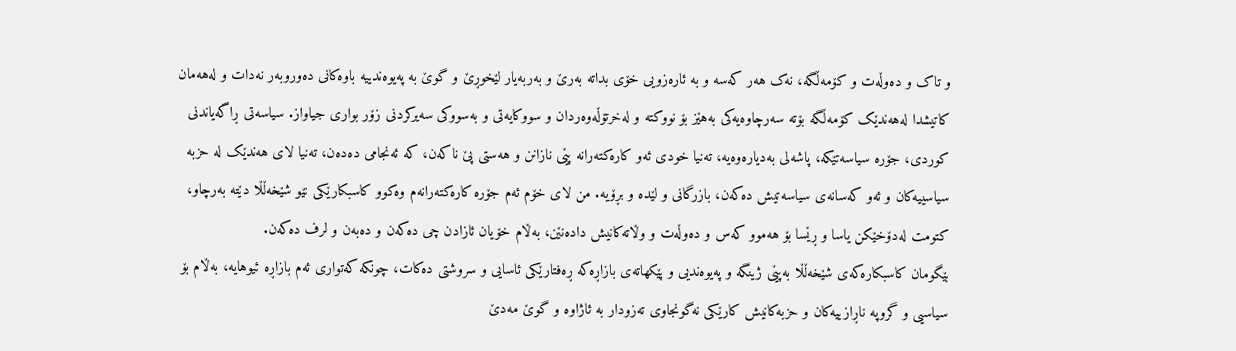و تاک و دەوڵەت و کۆمەڵگە، نەک هەر کەسە و بە ئارەزویی خۆی بداتە بەرێ و بەربەیار لێخوڕێ و گوێ بە پەیوەندییە باوەکانی دەوروبەر نەدات و لەهەمان کاتیشدا لەهەندێک کۆمەڵگە بۆتە سەرچاوەیەکی بەهێز بۆ نووکتە و لەخرتۆڵەوەردان و سووکایەتی و بەسووکی سەیرکردنی زۆر بواری جیاواز. سیاسەتی ڕاگەیاندنی کوردی، جۆرە سیاسەتێکە، پاشەلی بەدیارەوەیە، تەنیا خودی ئەو کارەکتەرانە پێی نازانن و هەستی پێ ناکەن، کە ئەنجامی دەدەن، تەنیا لای هەندێک لە حزبە سیاسییەکان و ئەو کەسانەی سیاسەتیش دەکەن، بازرگانی و لێدە و بڕۆیە. من لای خۆم ئەم جۆرە کارەکتەرانەم وەکوو کاسبکارێکی نێو شێخەڵڵا دێتە بەرچاو، کتومت لەدۆخێکن یاسا و ڕێسا بۆ هەموو کەس و دەوڵەت و وڵاتەکانیش دادەنێن، بەڵام خۆیان ئازادن چی دەکەن و دەبەن و لرف دەکەن.
بێگومان کاسبکارەکەی شێخەڵڵا بەپێی ژینگە و پەیوەندیی و پێکهاتەی بازاڕەکە ڕەفتارێکی ئاسایی و سروشتی دەکات، چونکە کەتواری ئەم بازاڕە ئیوهایە، بەڵام بۆ سیاسیی و گروپە ناڕازییەکان و حزبەکانیش کارێکی نەگونجاوی تەزودار بە ئاژاوە و گوێ مەدێ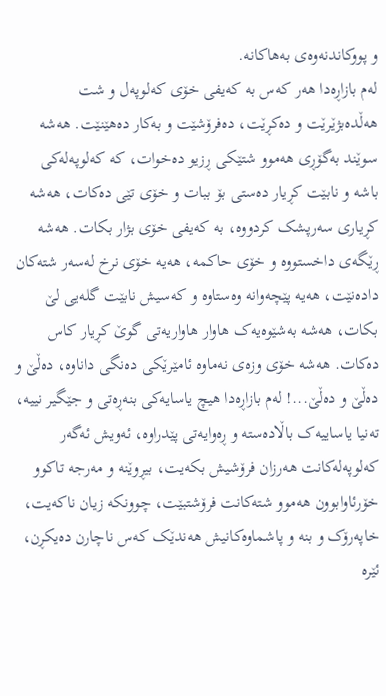و پووکاندنەوەی بەهاکانە.
لەم بازاڕەدا هەر کەس بە کەیفی خۆی کەلوپەل و شت هەڵدەبژێرێت و دەکڕێت، دەفرۆشێت و بەکار دەهێنێت. هەشە سوێند بەگۆڕی هەموو شتێکی ڕزیو دەخوات، کە کەلوپەلەکی باشە و نابێت کڕیار دەستی بۆ ببات و خۆی تێی دەکات، هەشە کڕیاری سەرپشک کردووە، بە کەیفی خۆی بژار بکات. هەشە ڕێگەی داخستووە و خۆی حاکمە، هەیە خۆی نرخ لەسەر شتەکان دادەنێت، هەیە پێچەوانە وەستاوە و کەسیش نابێت گلەیی لێ بکات، هەشە بەشێوەیەک هاوار هاواریەتی گوێ کڕیار کاس دەکات. هەشە خۆی وزەی نەماوە ئامێرێکی دەنگی داناوە، دەڵێ و دەڵێ و دەڵێ...! لەم بازاڕەدا هیچ یاسایەکی بنەڕەتی و جێگیر نییە، تەنیا یاساییەک باڵادەستە و ڕەوایەتی پێدراوە، ئەویش ئەگەر کەلوپەلەکانت هەرزان فرۆشیش بکەیت، بیڕوێنە و مەرجە تاکوو خۆرئاوابوون هەموو شتەکانت فرۆشتبێت، چوونکە زیان ناکەیت، خاپەرۆک و بنە و پاشماوەکانیش هەندێک کەس ناچارن دەیکڕن، ئێرە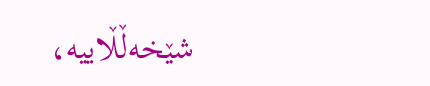شێخەڵڵاییە،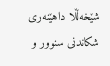شێخەڵڵا داهێنەری شکاندنی سنوور و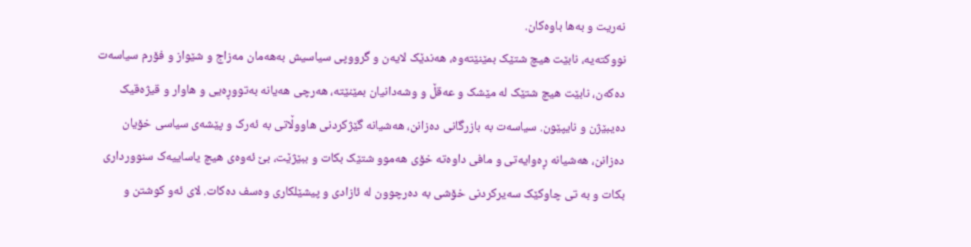نەریت و بەها باوەکان.
نووکتەیە، نابێت هیچ شتێک بمێنێتەوە، هەندێک لایەن و گرووپی سیاسیش بەهەمان مەزاج و شێواز و فۆرم سیاسەت دەکەن، نابێت هیچ شتێک لە مێشک و عەقڵ و وشەدانیان بمێنێتە، هەرچی هەیانە بەتووڕەیی و هاوار و قیژەقیک دەیبێژن و نایپێون. سیاسەت بە بازرگانی دەزانن، هەشیانە گێژکردنی هاووڵاتی بە ئەرک و پێشەی سیاسی خۆیان دەزانن، هەشیانە ڕەوایەتی و مافی داوەتە خۆی هەموو شتێک بکات و ببێژێت، بێ ئەوەی هیچ یاساییەک سنوورداری بکات و بە تی چاوکێک سەیرکردنی خۆشی بە دەرچوون لە ئازادی و پیشێلکاری وەسف دەکات. لای ئەو کوشتن و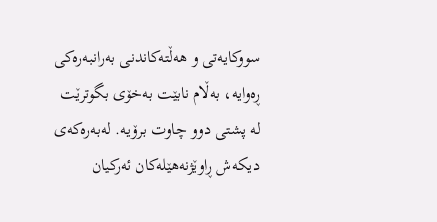سووکایەتی و هەڵتەکاندنی بەرانبەرەکی ڕەوایە، بەڵام نابێت بەخۆی بگوترێت لە پشتی دوو چاوت برۆیە. لەبەرەکەی دیکەش ڕاوێژنەهێلەکان ئەرکیان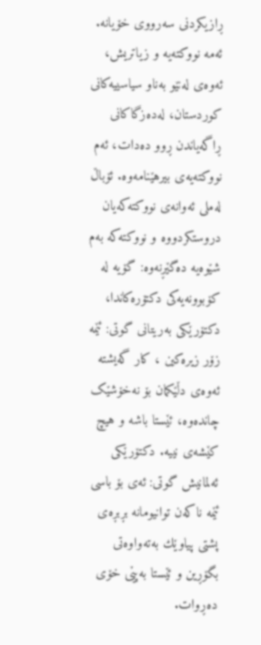ڕازیکردنی سەرووی خۆیانە.
ئەمە نووکتەیە و زیاتریش، ئەوەی لەنێو بەناو سیاسییەکانی کوردستان، لەدەزگاکانی ڕاگەیاندن ڕوو دەدات، ئەم نووکتەیەی بیرهێنامەوە. ئۆباڵ لەملی ئەوانەی نووکتەکەیان دروستکردووە و نووکتەکە بەم شێوەیە دەگێڕنەوە: گۆیە لە کۆبوونەیەکی دکتۆرەکاندا، دکتۆرێکی بەریتانی گوتی: ئێمە زۆر زیرەکین ، کار گەیشتە ئەوەی دڵێکمان بۆ نەخۆشێک چاندەوە، ئێستا باشە و هیچ کێشەی نییە. دکتۆرێکی ئەلمانیش گوتی: ئەی بۆ باسی ئێمە ناکەن توانیومانە بڕبڕەی پشتی پیاوێك بەتەواوەتی بگۆڕین و ئێستا بەپێی خۆی دەڕوات.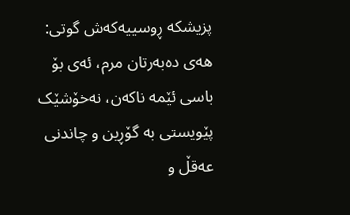پزیشکە ڕوسییەکەش گوتی: هەی دەبەرتان مرم، ئەی بۆ باسی ئێمە ناکەن، نەخۆشێک پێویستی بە گۆڕین و چاندنی عەقڵ و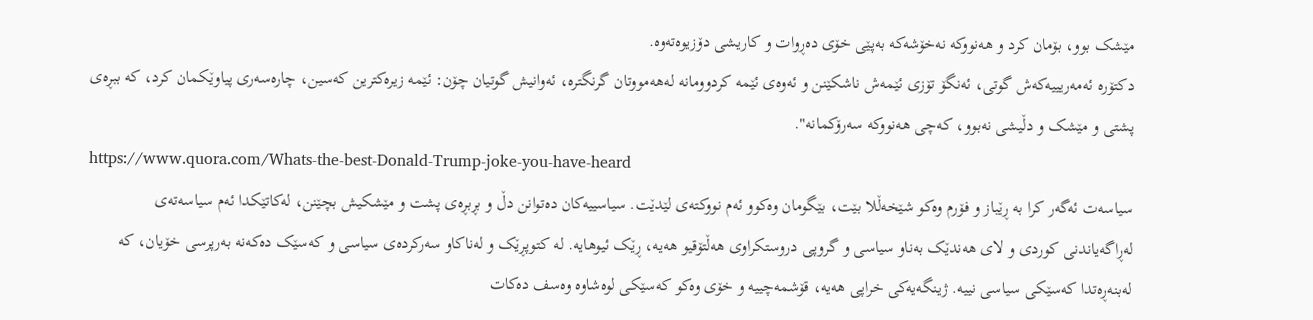مێشک بوو، بۆمان کرد و هەنووکە نەخۆشەکە بەپێی خۆی دەڕوات و کاریشی دۆزیوەتەوە.
دکتۆرە ئەمەریییەکەش گوتی، ئەنگۆ تۆزی ئێمەش ناشکێنن و ئەوەی ئێمە کردوومانە لەهەمووتان گرنگترە، ئەوانیش گوتیان چۆن: ئێمە زیرەکترین کەسین، چارەسەری پیاوێکمان کرد، کە ببڕەی پشتی و مێشک و دڵیشی نەبوو، کەچی هەنووکە سەرۆکمانە".
https://www.quora.com/Whats-the-best-Donald-Trump-joke-you-have-heard
سیاسەت ئەگەر کرا بە ڕێباز و فۆرم وەکو شێخەڵلا بێت، بێگومان وەکوو ئەم نووکتەی لێدێت. سیاسییەکان دەتوانن دڵ و بڕبڕەی پشت و مێشکیش بچێنن، لەکاتێکدا ئەم سیاسەتەی لەڕاگەیاندنی کوردی و لای هەندێک بەناو سیاسی و گروپی دروستکراوی هەڵتۆقیو هەیە، ڕێک ئیوهایە. لە کتوپڕێک و لەناکاو سەرکردەی سیاسی و کەسێک دەکەنە بەرپرسی خۆیان، کە لەبنەڕەتدا کەسێکی سیاسی نییە. ژینگەیەکی خراپی هەیە، قۆشمەچییە و خۆی وەکو کەسێکی لوەشاوە وەسف دەکات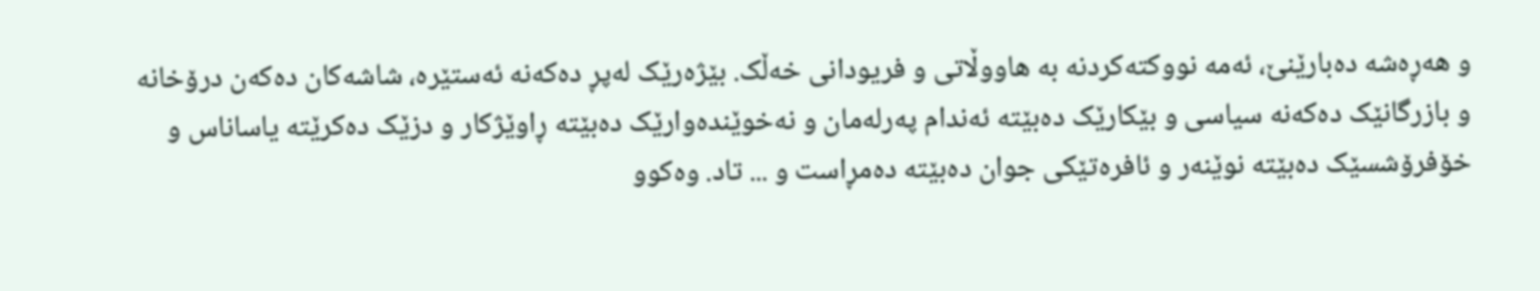و هەڕەشە دەبارێنێ، ئەمە نووکتەکردنە بە هاووڵاتی و فریودانی خەڵک. بێژەرێک لەپڕ دەکەنە ئەستێرە، شاشەکان دەکەن درۆخانە و بازرگانێک دەکەنە سیاسی و بێکارێک دەبێتە ئەندام پەرلەمان و نەخوێندەوارێک دەبێتە ڕاوێژکار و دزێک دەکرێتە یاساناس و خۆفرۆشسێک دەبێتە نوێنەر و ئافرەتێکی جوان دەبێتە دەمڕاست و ... تاد. وەکوو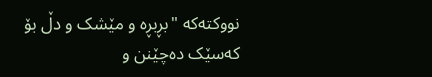نووکتەکە "بڕبڕە و مێشک و دڵ بۆ کەسێک دەچێنن و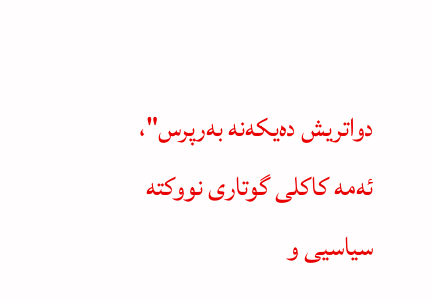دواتریش دەیکەنە بەرپرس"، ئەمە کاکلی گوتاری نووکتە سیاسیی و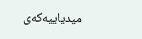میدیاییەکەی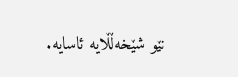نێو شێخەڵڵایە ئاسایە.